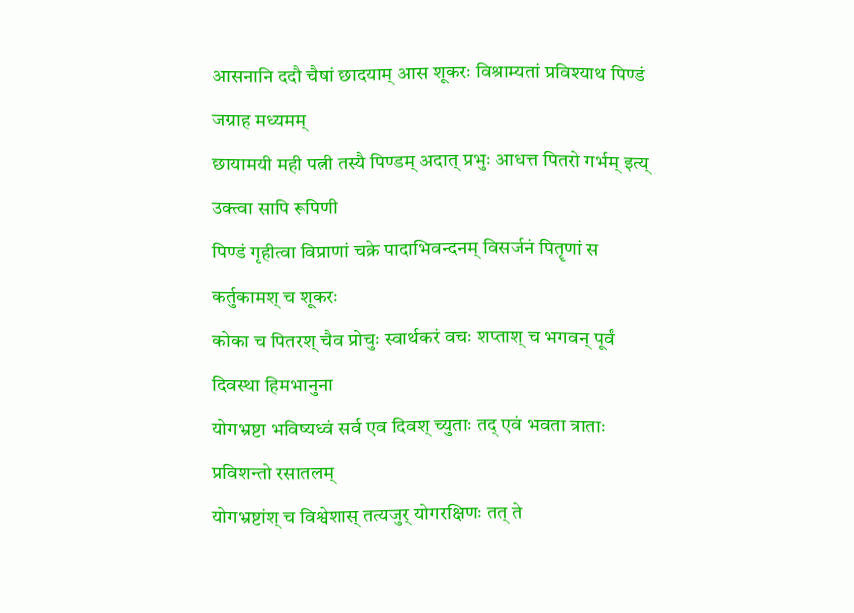आसनानि ददौ चैषां छादयाम् आस शूकरः विश्राम्यतां प्रविश्याथ पिण्डं जग्राह मध्यमम्
छायामयी मही पत्नी तस्यै पिण्डम् अदात् प्रभुः आधत्त पितरो गर्भम् इत्य् उक्त्वा सापि रूपिणी
पिण्डं गृहीत्वा विप्राणां चक्रे पादाभिवन्दनम् विसर्जनं पितॄणां स कर्तुकामश् च शूकरः
कोका च पितरश् चैव प्रोचुः स्वार्थकरं वचः शप्ताश् च भगवन् पूर्वं दिवस्था हिमभानुना
योगभ्रष्टा भविष्यध्वं सर्व एव दिवश् च्युताः तद् एवं भवता त्राताः प्रविशन्तो रसातलम्
योगभ्रष्टांश् च विश्वेशास् तत्यजुर् योगरक्षिणः तत् ते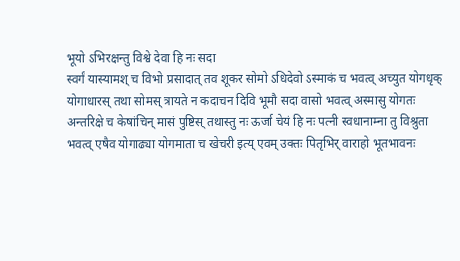भूयो ऽभिरक्षन्तु विश्वे देवा हि नः सदा
स्वर्गं यास्यामश् च विभो प्रसादात् तव शूकर सोमो ऽधिदेवो ऽस्माकं च भवत्व् अच्युत योगधृक्
योगाधारस् तथा सोमस् त्रायते न कदाचन दिवि भूमौ सदा वासो भवत्व् अस्मासु योगतः
अन्तरिक्षे च केषांचिन् मासं पुष्टिस् तथास्तु नः ऊर्जा चेयं हि नः पत्नी स्वधानाम्ना तु विश्रुता
भवत्व् एषैव योगाढ्या योगमाता च खेचरी इत्य् एवम् उक्तः पितृभिर् वाराहो भूतभावनः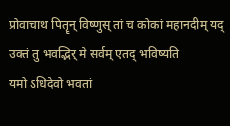प्रोवाचाथ पितॄन् विष्णुस् तां च कोकां महानदीम् यद् उक्तं तु भवद्भिर् मे सर्वम् एतद् भविष्यति
यमो ऽधिदेवो भवतां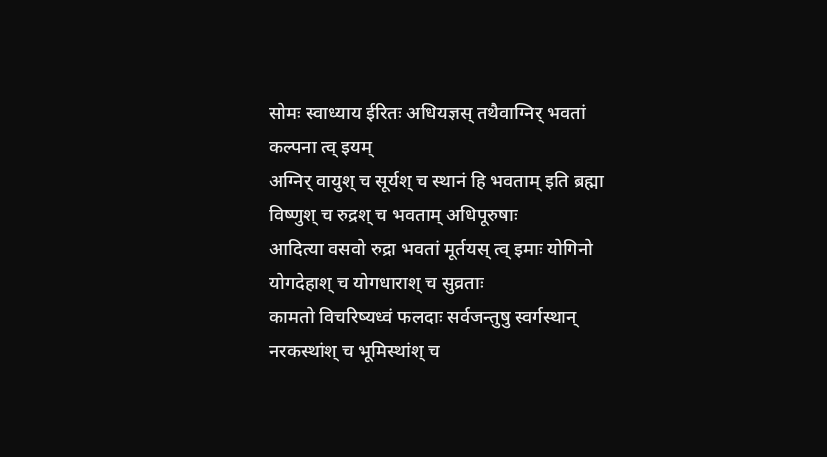सोमः स्वाध्याय ईरितः अधियज्ञस् तथैवाग्निर् भवतां कल्पना त्व् इयम्
अग्निर् वायुश् च सूर्यश् च स्थानं हि भवताम् इति ब्रह्मा विष्णुश् च रुद्रश् च भवताम् अधिपूरुषाः
आदित्या वसवो रुद्रा भवतां मूर्तयस् त्व् इमाः योगिनो योगदेहाश् च योगधाराश् च सुव्रताः
कामतो विचरिष्यध्वं फलदाः सर्वजन्तुषु स्वर्गस्थान् नरकस्थांश् च भूमिस्थांश् च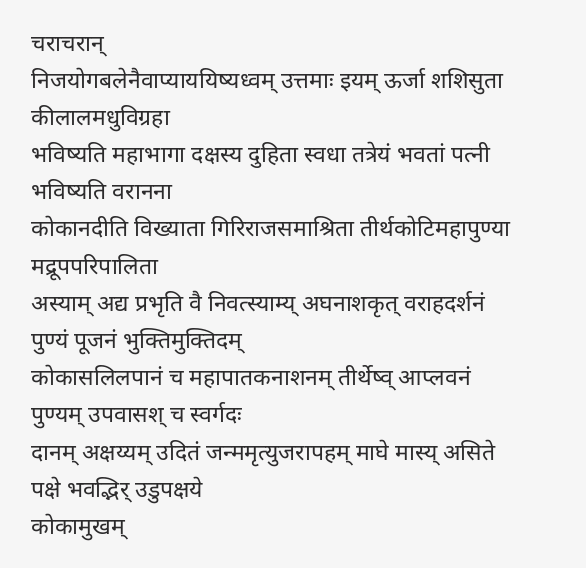चराचरान्
निजयोगबलेनैवाप्याययिष्यध्वम् उत्तमाः इयम् ऊर्जा शशिसुता कीलालमधुविग्रहा
भविष्यति महाभागा दक्षस्य दुहिता स्वधा तत्रेयं भवतां पत्नी भविष्यति वरानना
कोकानदीति विख्याता गिरिराजसमाश्रिता तीर्थकोटिमहापुण्या मद्रूपपरिपालिता
अस्याम् अद्य प्रभृति वै निवत्स्याम्य् अघनाशकृत् वराहदर्शनं पुण्यं पूजनं भुक्तिमुक्तिदम्
कोकासलिलपानं च महापातकनाशनम् तीर्थेष्व् आप्लवनं पुण्यम् उपवासश् च स्वर्गदः
दानम् अक्षय्यम् उदितं जन्ममृत्युजरापहम् माघे मास्य् असिते पक्षे भवद्भिर् उडुपक्षये
कोकामुखम्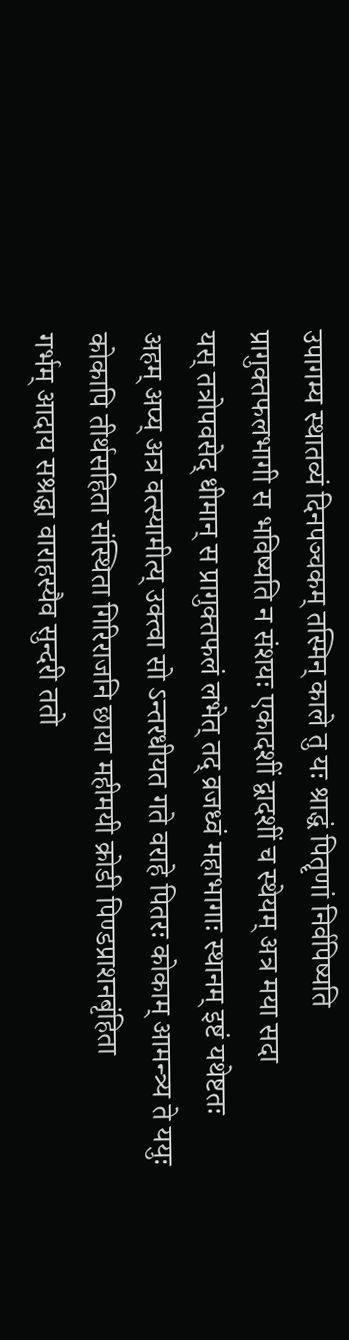उपागम्य स्थातव्यं दिनपञ्चकम् तस्मिन् काले तु यः श्राद्धं पितॄणां निर्वपिष्यति
प्रागुक्तफलभागी स भविष्यति न संशयः एकादशीं द्वादशीं च स्थेयम् अत्र मया सदा
यस् तत्रोपवसेद् धीमान् स प्रागुक्तफलं लभेत् तद् व्रजध्वं महाभागाः स्थानम् इष्टं यथेष्टतः
अहम् अप्य् अत्र वत्स्यामीत्य् उक्त्वा सो ऽन्तरधीयत गते वराहे पितरः कोकाम् आमन्त्र्य ते ययुः
कोकापि तीर्थसहिता संस्थिता गिरिराजनि छाया महीमयी क्रोडी पिण्डप्राशनबृंहिता
गर्भम् आदाय सश्रद्धा वाराहस्यैव सुन्दरी ततो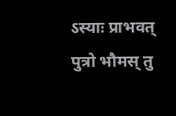ऽस्याः प्राभवत् पुत्रो भौमस् तु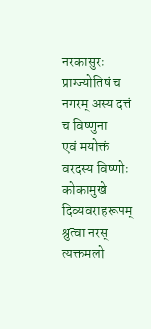नरकासुरः प्राग्ज्योतिषं च नगरम् अस्य दत्तं च विष्णुना
एवं मयोक्तं वरदस्य विष्णोः कोकामुखे दिव्यवराहरूपम् श्रुत्वा नरस् त्यक्तमलो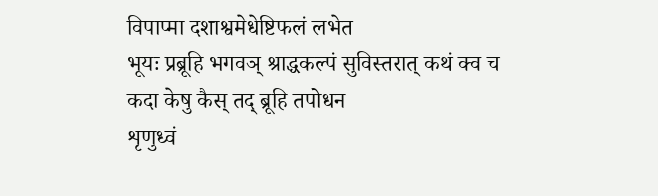विपाप्मा दशाश्वमेधेष्टिफलं लभेत
भूयः प्रब्रूहि भगवञ् श्राद्धकल्पं सुविस्तरात् कथं क्व च कदा केषु कैस् तद् ब्रूहि तपोधन
शृणुध्वं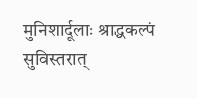मुनिशार्दूलाः श्राद्धकल्पं सुविस्तरात्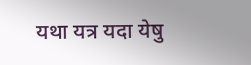यथा यत्र यदा येषु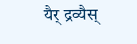यैर् द्रव्यैस्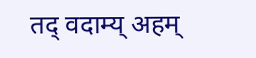तद् वदाम्य् अहम्